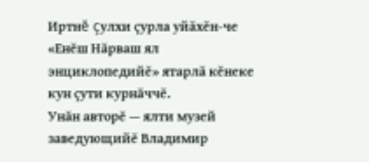Иртнĕ çулхи çурла уйăхĕн-че «Енĕш Нăрваш ял энциклопедийĕ» ятарлă кĕнеке кун çути курнăччĕ.
Унăн авторĕ — ялти музей заведующийĕ Владимир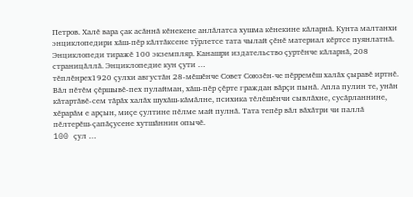Петров. Халĕ вара çак асăннă кĕнекене анлăлатса хушма кĕнекине кăларнă. Кунта малтанхи энциклопедири хăш-пĕр кăлтăксене тÿрлетсе тата чылай çĕнĕ материал кĕртсе пуянлатнă. Энциклопеди тиражĕ 100 экземпляр. Канашри издательство çуртĕнче кăларнă, 208 страницăллă. Энциклопедие кун çути …
тĕплĕнрех1920 çулхи августăн 28-мĕшĕнче Совет Союзĕн-че пĕрремĕш халăх çыравĕ иртнĕ. Вăл пĕтĕм çĕршывĕ-пех пулайман, хăш-пĕр çĕрте граждан вăрçи пынă. Апла пулин те, унăн кăтартăвĕ-сем тăрăх халăх шухăш-кăмăлне, психика тĕлĕшĕнчи сывлăхне, сусăрланнине, хĕрарăм е арçын, миçе çултине пĕлме май пулнă. Тата тепĕр вăл вăхăтри чи паллă пĕлтерĕш-çапăçусене хутшăннин опычĕ.
100 çул …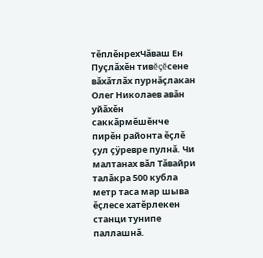тĕплĕнрехЧăваш Ен Пуçлăхĕн тивĕçĕсене вăхăтлăх пурнăçлакан Олег Николаев авăн уйăхĕн саккăрмĕшĕнче пирĕн районта ĕçлĕ çул çÿревре пулнă. Чи малтанах вăл Тăвайри талăкра 500 кубла метр таса мар шыва ĕçлесе хатĕрлекен станци тунипе паллашнă.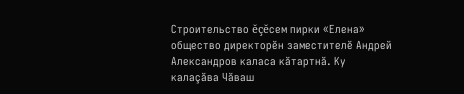Строительство ĕçĕсем пирки «Елена» общество директорĕн заместителĕ Андрей Александров каласа кăтартнă. Ку калаçăва Чăваш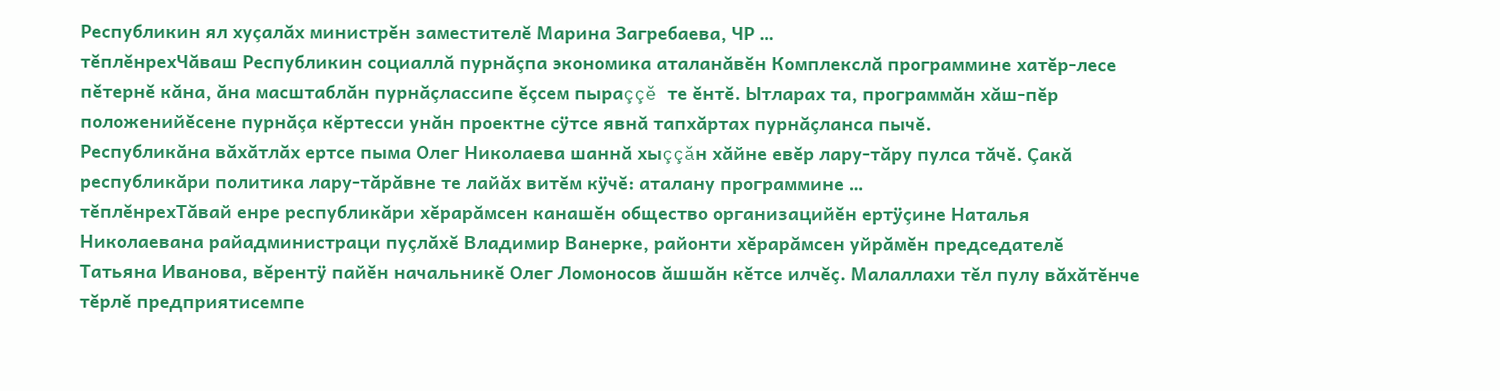Республикин ял хуçалăх министрĕн заместителĕ Марина Загребаева, ЧР …
тĕплĕнрехЧăваш Республикин социаллă пурнăçпа экономика аталанăвĕн Комплекслă программине хатĕр-лесе пĕтернĕ кăна, ăна масштаблăн пурнăçлассипе ĕçсем пыраççĕ те ĕнтĕ. Ытларах та, программăн хăш-пĕр положенийĕсене пурнăçа кĕртесси унăн проектне сÿтсе явнă тапхăртах пурнăçланса пычĕ.
Республикăна вăхăтлăх ертсе пыма Олег Николаева шаннă хыççăн хăйне евĕр лару-тăру пулса тăчĕ. Çакă республикăри политика лару-тăрăвне те лайăх витĕм кÿчĕ: аталану программине …
тĕплĕнрехТăвай енре республикăри хĕрарăмсен канашĕн общество организацийĕн ертÿçине Наталья Николаевана райадминистраци пуçлăхĕ Владимир Ванерке, районти хĕрарăмсен уйрăмĕн председателĕ Татьяна Иванова, вĕрентÿ пайĕн начальникĕ Олег Ломоносов ăшшăн кĕтсе илчĕç. Малаллахи тĕл пулу вăхăтĕнче тĕрлĕ предприятисемпе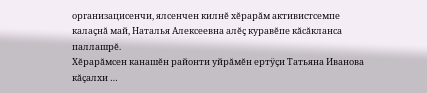организацисенчи, ялсенчен килнĕ хĕрарăм активистсемпе калаçнă май, Наталья Алексеевна алĕç куравĕпе кăсăкланса паллашрĕ.
Хĕрарăмсен канашĕн районти уйрăмĕн ертÿçи Татьяна Иванова кăçалхи …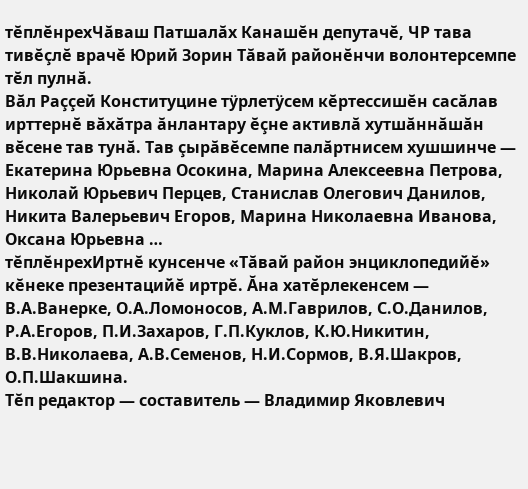тĕплĕнрехЧăваш Патшалăх Канашĕн депутачĕ, ЧР тава тивĕçлĕ врачĕ Юрий Зорин Тăвай районĕнчи волонтерсемпе тĕл пулнă.
Вăл Раççей Конституцине тÿрлетÿсем кĕртессишĕн сасăлав ирттернĕ вăхăтра ăнлантару ĕçне активлă хутшăннăшăн вĕсене тав тунă. Тав çырăвĕсемпе палăртнисем хушшинче — Екатерина Юрьевна Осокина, Марина Алексеевна Петрова, Николай Юрьевич Перцев, Станислав Олегович Данилов, Никита Валерьевич Егоров, Марина Николаевна Иванова, Оксана Юрьевна …
тĕплĕнрехИртнĕ кунсенче «Тăвай район энциклопедийĕ» кĕнеке презентацийĕ иртрĕ. Ăна хатĕрлекенсем — В.А.Ванерке, О.А.Ломоносов, А.М.Гаврилов, С.О.Данилов, Р.А.Егоров, П.И.Захаров, Г.П.Куклов, К.Ю.Никитин, В.В.Николаева, А.В.Семенов, Н.И.Сормов, В.Я.Шакров, О.П.Шакшина.
Тĕп редактор — составитель — Владимир Яковлевич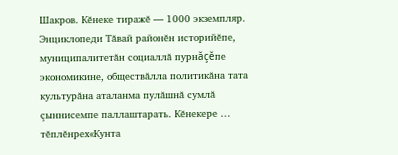Шакров. Кĕнеке тиражĕ — 1000 экземпляр.
Энциклопеди Тăвай районĕн историйĕпе, муниципалитетăн социаллă пурнăçĕпе экономикине, обществăлла политикăна тата культурăна аталанма пулăшнă сумлă çыннисемпе паллаштарать. Кĕнекере …
тĕплĕнрех«Кунта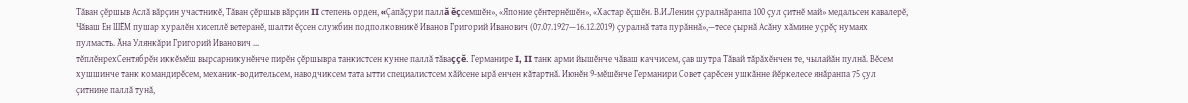Тăван çĕршыв Аслă вăрçин участникĕ, Тăван çĕршыв вăрçин II степень орден, «Çапăçури паллă ĕçсемшĕн», «Японие çĕнтернĕшĕн», «Хастар ĕçшĕн. В.И.Ленин çуралнăранпа 100 çул çитнĕ май» медальсен кавалерĕ, Чăваш Ен ШĔМ пушар хуралĕн хисеплĕ ветеранĕ, шалти ĕçсен службин подполковникĕ Иванов Григорий Иванович (07.07.1927—16.12.2019) çуралнă тата пурăннă»,—тесе çырнă Асăну хăмине уçрĕç нумаях пулмасть. Ăна Улянкăри Григорий Иванович …
тĕплĕнрехСентябрĕн иккĕмĕш вырсарникунĕнче пирĕн çĕршывра танкистсен кунне паллă тăваççĕ. Германире I, II танк арми йышĕнче чăваш каччисем, çав шутра Тăвай тăрăхĕнчен те, чылайăн пулнă. Вĕсем хушшинче танк командирĕсем, механик-водительсем, наводчиксем тата ытти специалистсем хăйсене ырă енчен кăтартнă. Июнĕн 9-мĕшĕнче Германири Совет çарĕсен ушкăнне йĕркелесе янăранпа 75 çул çитнине паллă тунă,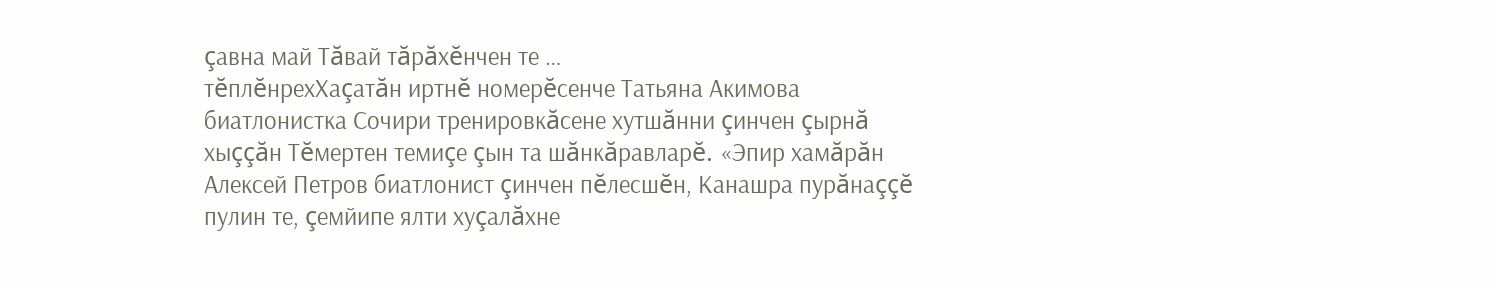çавна май Тăвай тăрăхĕнчен те …
тĕплĕнрехХаçатăн иртнĕ номерĕсенче Татьяна Акимова биатлонистка Сочири тренировкăсене хутшăнни çинчен çырнă хыççăн Тĕмертен темиçе çын та шăнкăравларĕ. «Эпир хамăрăн Алексей Петров биатлонист çинчен пĕлесшĕн, Канашра пурăнаççĕ пулин те, çемйипе ялти хуçалăхне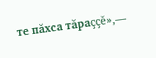те пăхса тăраççĕ»,—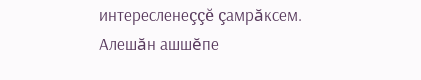интересленеççĕ çамрăксем.
Алешăн ашшĕпе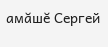амăшĕ Сергей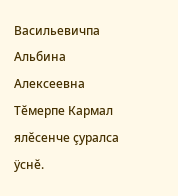Васильевичпа Альбина Алексеевна Тĕмерпе Кармал ялĕсенче çуралса ÿснĕ.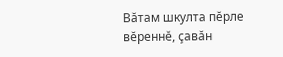Вăтам шкулта пĕрле вĕреннĕ, çавăн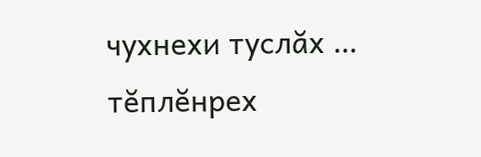чухнехи туслăх …
тĕплĕнрех